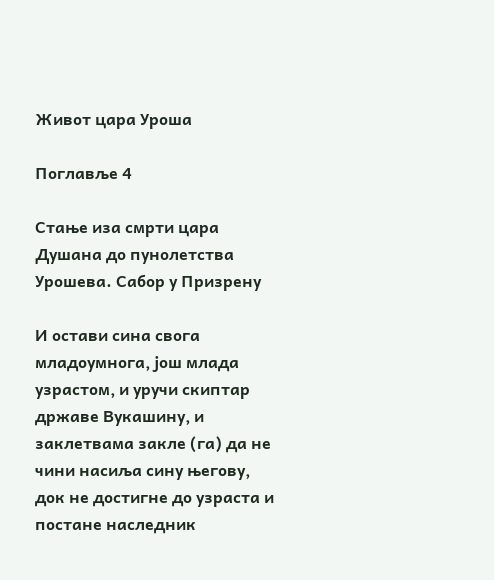Живот цара Уроша

Поглавље 4

Стање иза смрти цара Душана до пунолетства Урошева. Сабор у Призрену

И остави сина свога младоумнога, још млада узрастом, и уручи скиптар државе Вукашину, и заклетвама закле (га) да не чини насиља сину његову, док не достигне до узраста и постане наследник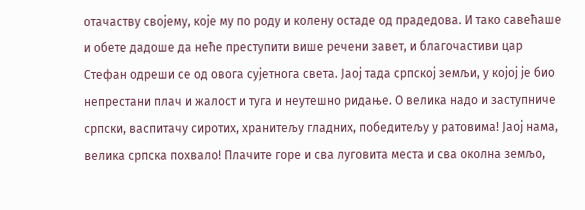отачаству својему, које му по роду и колену остаде од прадедова. И тако савећаше и обете дадоше да неће преступити више речени завет, и благочастиви цар Стефан одреши се од овога сујетнога света. Јаој тада српској земљи, у којој је био непрестани плач и жалост и туга и неутешно ридање. О велика надо и заступниче српски, васпитачу сиротих, хранитељу гладних, победитељу у ратовима! Јаој нама, велика српска похвало! Плачите горе и сва луговита места и сва околна земљо,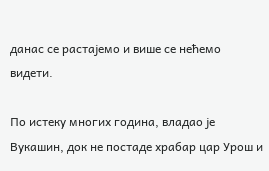данас се растајемо и више се нећемо видети.

По истеку многих година, владао је Вукашин, док не постаде храбар цар Урош и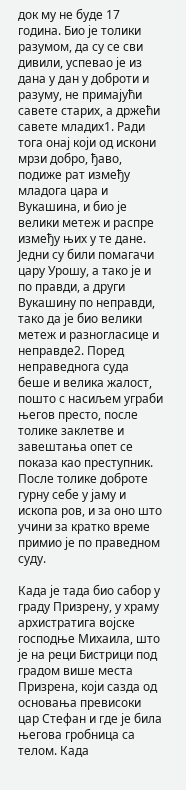док му не буде 17 година. Био је толики разумом, да су се сви дивили, успевао је из дана у дан у доброти и разуму, не примајући савете старих, а држећи савете младих1. Ради тога онај који од искони мрзи добро, ђаво, подиже рат између младога цара и Вукашина, и био је велики метеж и распре између њих у те дане. Једни су били помагачи цару Урошу, а тако је и по правди, а други Вукашину по неправди, тако да је био велики метеж и разногласице и неправде2. Поред неправеднога суда беше и велика жалост, пошто с насиљем уграби његов престо, после толике заклетве и завештања опет се показа као преступник. После толике доброте гурну себе у јаму и ископа ров, и за оно што учини за кратко време примио је по праведном суду.

Када је тада био сабор у граду Призрену, у храму архистратига војске господње Михаила, што је на реци Бистрици под градом више места Призрена, који сазда од основања превисоки цар Стефан и где је била његова гробница са телом. Када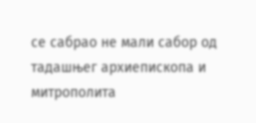се сабрао не мали сабор од тадашњег архиепископа и митрополита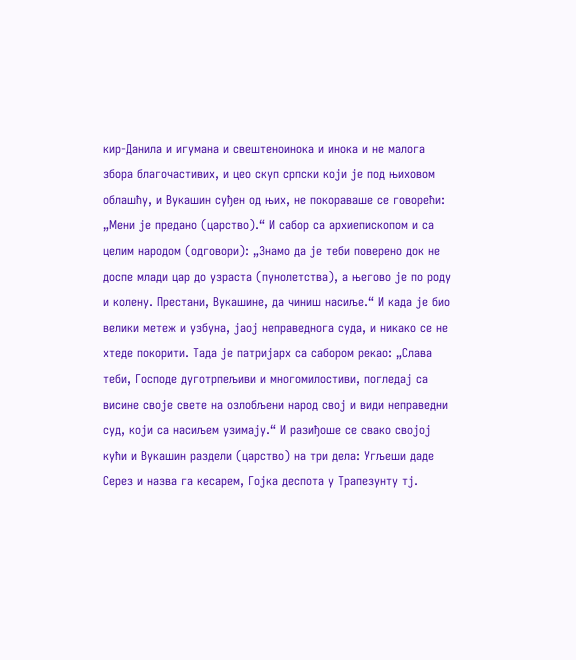кир-Данила и игумана и свештеноинока и инока и не малога збора благочастивих, и цео скуп српски који је под њиховом облашћу, и Вукашин суђен од њих, не покораваше се говорећи: „Мени је предано (царство).“ И сабор са архиепископом и са целим народом (одговори): „Знамо да је теби поверено док не доспе млади цар до узраста (пунолетства), а његово је по роду и колену. Престани, Вукашине, да чиниш насиље.“ И када је био велики метеж и узбуна, јаој неправеднога суда, и никако се не хтеде покорити. Тада је патријарх са сабором рекао: „Слава теби, Господе дуготрпељиви и многомилостиви, погледај са висине своје свете на озлобљени народ свој и види неправедни суд, који са насиљем узимају.“ И разиђоше се свако својој кући и Вукашин раздели (царство) на три дела: Угљеши даде Серез и назва га кесарем, Гојка деспота у Трапезунту тј.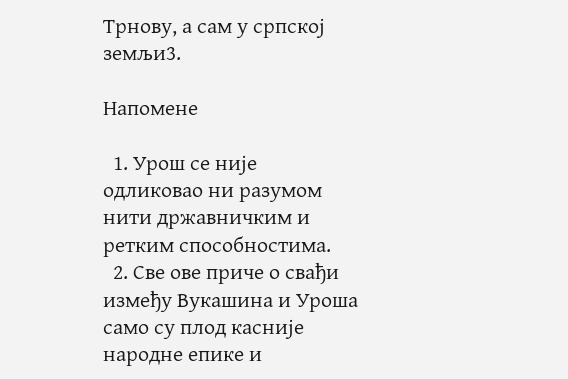Трнову, а сам у српској земљи3.

Напомене

  1. Урош се није одликовао ни разумом нити државничким и ретким способностима.
  2. Све ове приче о свађи између Вукашина и Уроша само су плод касније народне епике и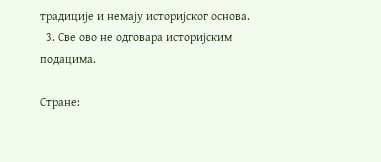традиције и немају историјског основа.
  3. Све ово не одговара историјским подацима.

Стране: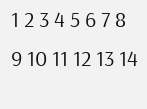1 2 3 4 5 6 7 8 9 10 11 12 13 14